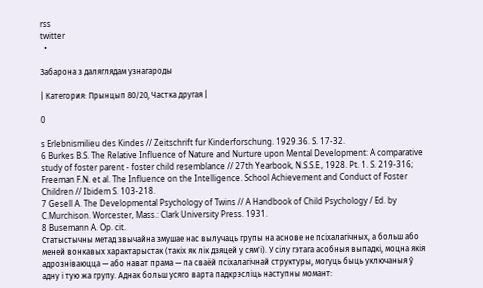rss
twitter
  •

Забарона з даляглядам узнагароды

| Категория: Прынцып 80/20, Частка другая |

0

s Erlebnismilieu des Kindes // Zeitschrift fur Kinderforschung. 1929.36. S. 17-32.
6 Burkes B.S. The Relative Influence of Nature and Nurture upon Mental Development: A comparative study of foster parent - foster child resemblance // 27th Yearbook, N.S.S.E., 1928. Pt. 1. S. 219-316; Freeman F.N. et al. The Influence on the Intelligence. School Achievement and Conduct of Foster Children // Ibidem S. 103-218.
7 Gesell A. The Developmental Psychology of Twins // A Handbook of Child Psychology / Ed. by C.Murchison. Worcester, Mass.: Clark University Press. 1931.
8 Busemann A. Op. cit.
Статыстычны метад звычайна змушае нас вылучаць групы на аснове не псіхалагічных, а больш або меней вонкавых характарыстак (такіх як лік дзяцей у сям'і). У сілу гэтага асобныя выпадкі, моцна якія адрозніваюцца — або нават прама — па сваёй псіхалагічнай структуры, могуць быць уключаныя ў адну і тую жа групу. Аднак больш усяго варта падкрэсліць наступны момант: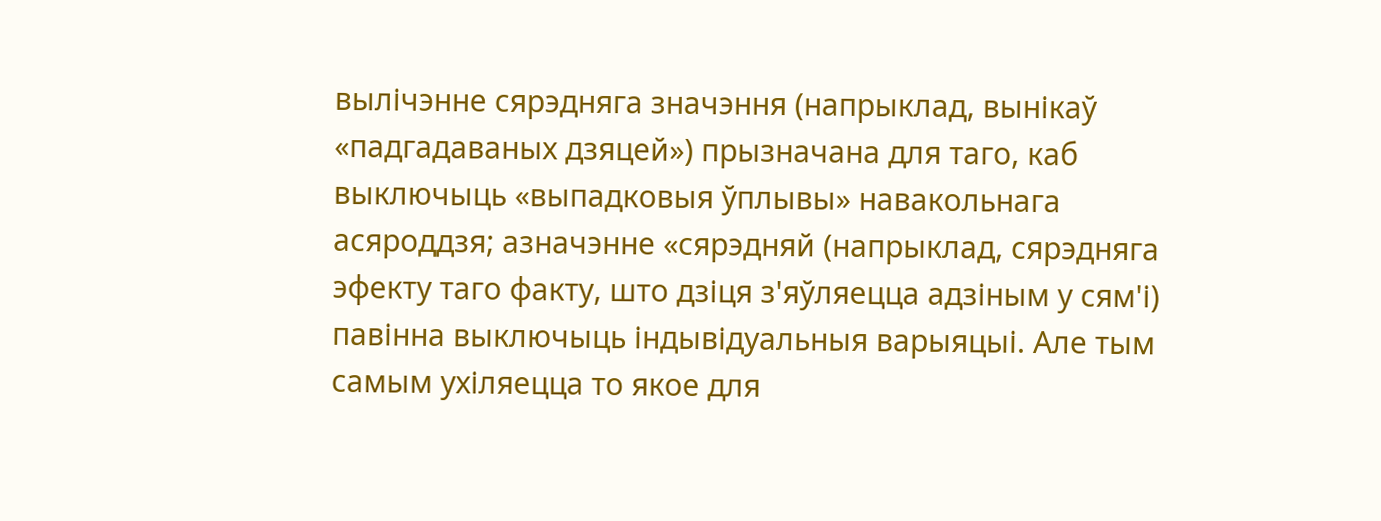вылічэнне сярэдняга значэння (напрыклад, вынікаў «падгадаваных дзяцей») прызначана для таго, каб выключыць «выпадковыя ўплывы» навакольнага асяроддзя; азначэнне «сярэдняй (напрыклад, сярэдняга эфекту таго факту, што дзіця з'яўляецца адзіным у сям'і) павінна выключыць індывідуальныя варыяцыі. Але тым самым ухіляецца то якое для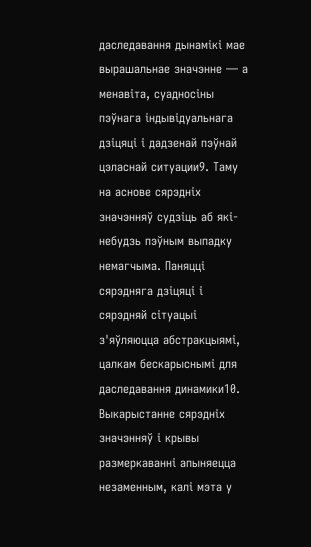даследавання дынамікі мае вырашальнае значэнне — а менавіта, суадносіны пэўнага індывідуальнага дзіцяці і дадзенай пэўнай цэласнай ситуации9. Таму на аснове сярэдніх значэнняў судзіць аб які-небудзь пэўным выпадку немагчыма. Паняцці сярэдняга дзіцяці і сярэдняй сітуацыі з'яўляюцца абстракцыямі, цалкам бескарыснымі для даследавання динамики10. Выкарыстанне сярэдніх значэнняў і крывы размеркаванні апыняецца незаменным, калі мэта у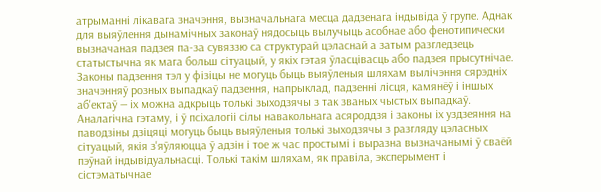атрыманні лікавага значэння, вызначальнага месца дадзенага індывіда ў групе. Аднак для выяўлення дынамічных законаў нядосыць вылучыць асобнае або фенотипически вызначаная падзея па-за сувяззю са структурай цэласнай а затым разгледзець статыстычна як мага больш сітуацый, у якіх гэтая ўласцівасць або падзея прысутнічае.
Законы падзення тэл у фізіцы не могуць быць выяўленыя шляхам вылічэння сярэдніх значэнняў розных выпадкаў падзення, напрыклад, падзенні лісця, камянёў і іншых аб'ектаў — іх можна адкрыць толькі зыходзячы з так званых чыстых выпадкаў. Аналагічна гэтаму, і ў псіхалогіі сілы навакольнага асяроддзя і законы іх уздзеяння на паводзіны дзіцяці могуць быць выяўленыя толькі зыходзячы з разгляду цэласных сітуацый, якія з'яўляюцца ў адзін і тое ж час простымі і выразна вызначанымі ў сваёй пэўнай індывідуальнасці. Толькі такім шляхам, як правіла, эксперымент і сістэматычнае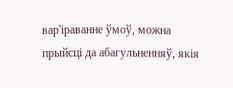вар'іраванне ўмоў, можна прыйсці да абагульненняў, якія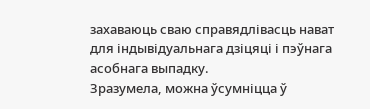захаваюць сваю справядлівасць нават для індывідуальнага дзіцяці і пэўнага асобнага выпадку.
Зразумела, можна ўсумніцца ў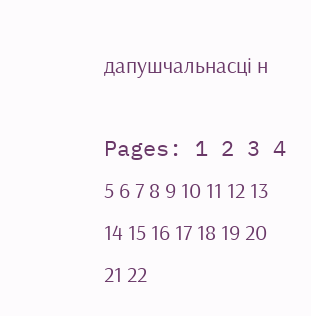дапушчальнасці н

Pages: 1 2 3 4 5 6 7 8 9 10 11 12 13 14 15 16 17 18 19 20 21 22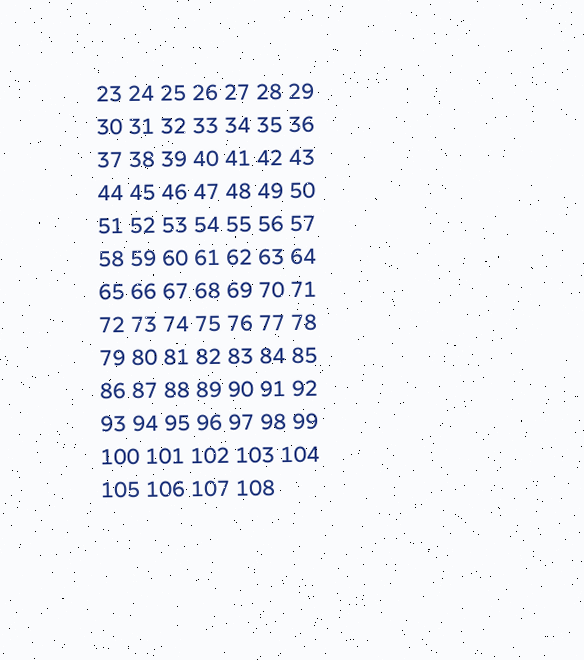23 24 25 26 27 28 29 30 31 32 33 34 35 36 37 38 39 40 41 42 43 44 45 46 47 48 49 50 51 52 53 54 55 56 57 58 59 60 61 62 63 64 65 66 67 68 69 70 71 72 73 74 75 76 77 78 79 80 81 82 83 84 85 86 87 88 89 90 91 92 93 94 95 96 97 98 99 100 101 102 103 104 105 106 107 108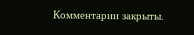Комментарии закрыты.